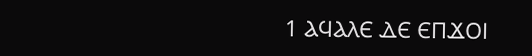1 ⲀϤⲀⲖⲈ ⲆⲈ ⲈⲠϪⲞⲒ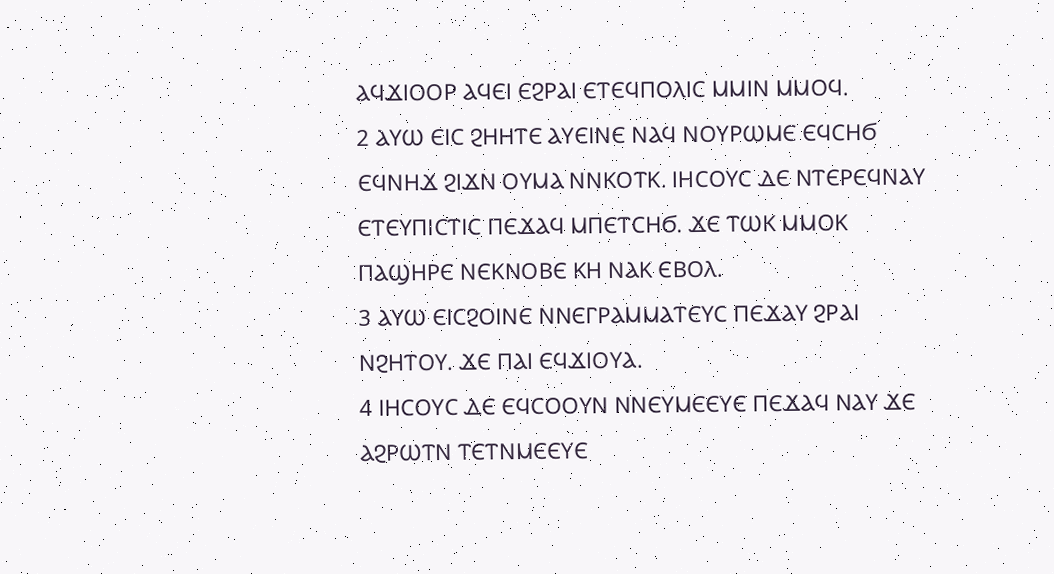ⲀϤϪⲒⲞⲞⲢ ⲀϤⲈⲒ ⲈϨⲢⲀⲒ ⲈⲦⲈϤⲠⲞⲖⲒⲤ ⲘⲘⲒⲚ ⲘⲘⲞϤ.
2 ⲀⲨⲰ ⲈⲒⲤ ϨⲎⲎⲦⲈ ⲀⲨⲈⲒⲚⲈ ⲚⲀϤ ⲚⲞⲨⲢⲰⲘⲈ ⲈϤⲤⲎϬ ⲈϤⲚⲎϪ ϨⲒϪⲚ ⲞⲨⲘⲀ ⲚⲚⲔⲞⲦⲔ. ⲒⲎⲤⲞⲨⲤ ⲆⲈ ⲚⲦⲈⲢⲈϤⲚⲀⲨ ⲈⲦⲈⲨⲠⲒⲤⲦⲒⲤ ⲠⲈϪⲀϤ ⲘⲠⲈⲦⲤⲎϬ. ϪⲈ ⲦⲰⲔ ⲘⲘⲞⲔ ⲠⲀϢⲎⲢⲈ ⲚⲈⲔⲚⲞⲂⲈ ⲔⲎ ⲚⲀⲔ ⲈⲂⲞⲖ.
3 ⲀⲨⲰ ⲈⲒⲤϨⲞⲒⲚⲈ ⲚⲚⲈⲄⲢⲀⲘⲘⲀⲦⲈⲨⲤ ⲠⲈϪⲀⲨ ϨⲢⲀⲒ ⲚϨⲎⲦⲞⲨ. ϪⲈ ⲠⲀⲒ ⲈϤϪⲒⲞⲨⲀ.
4 ⲒⲎⲤⲞⲨⲤ ⲆⲈ ⲈϤⲤⲞⲞⲨⲚ ⲚⲚⲈⲨⲘⲈⲈⲨⲈ ⲠⲈϪⲀϤ ⲚⲀⲨ ϪⲈ ⲀϨⲢⲰⲦⲚ ⲦⲈⲦⲚⲘⲈⲈⲨⲈ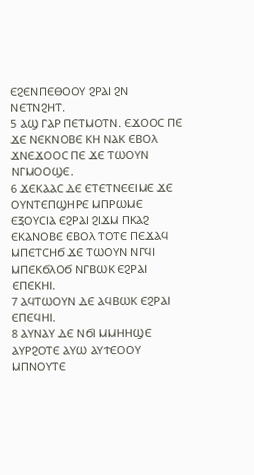ⲈϨⲈⲚⲠⲈⲐⲞⲞⲨ ϨⲢⲀⲒ ϨⲚ ⲚⲈⲦⲚϨⲎⲦ.
5 ⲀϢ ⲄⲀⲢ ⲠⲈⲦⲘⲞⲦⲚ. ⲈϪⲞⲞⲤ ⲠⲈ ϪⲈ ⲚⲈⲔⲚⲞⲂⲈ ⲔⲎ ⲚⲀⲔ ⲈⲂⲞⲖ ϪⲚⲈϪⲞⲞⲤ ⲠⲈ ϪⲈ ⲦⲰⲞⲨⲚ ⲚⲄⲘⲞⲞϢⲈ.
6 ϪⲈⲔⲀⲀⲤ ⲆⲈ ⲈⲦⲈⲦⲚⲈⲈⲒⲘⲈ ϪⲈ ⲞⲨⲚⲦⲈⲠϢⲎⲢⲈ ⲘⲠⲢⲰⲘⲈ ⲈⲜⲞⲨⲤⲒⲀ ⲈϨⲢⲀⲒ ϨⲒϪⲘ ⲠⲔⲀϨ ⲈⲔⲀⲚⲞⲂⲈ ⲈⲂⲞⲖ ⲦⲞⲦⲈ ⲠⲈϪⲀϤ ⲘⲠⲈⲦⲤⲎϬ ϪⲈ ⲦⲰⲞⲨⲚ ⲚⲄϤⲒ ⲘⲠⲈⲔϬⲖⲞϬ ⲚⲄⲂⲰⲔ ⲈϨⲢⲀⲒ ⲈⲠⲈⲔⲎⲒ.
7 ⲀϤⲦⲰⲞⲨⲚ ⲆⲈ ⲀϤⲂⲰⲔ ⲈϨⲢⲀⲒ ⲈⲠⲈϤⲎⲒ.
8 ⲀⲨⲚⲀⲨ ⲆⲈ ⲚϬⲒ ⲘⲘⲎⲎϢⲈ ⲀⲨⲢϨⲞⲦⲈ ⲀⲨⲰ ⲀⲨϮⲈⲞⲞⲨ ⲘⲠⲚⲞⲨⲦⲈ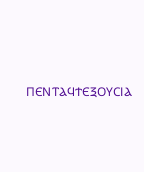ⲠⲈⲚⲦⲀϤϮⲈⲜⲞⲨⲤⲒⲀ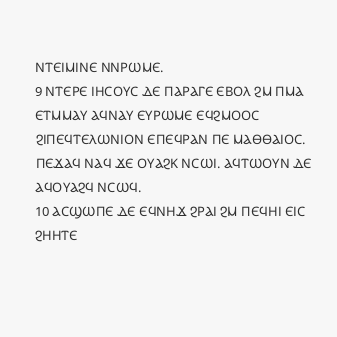ⲚⲦⲈⲒⲘⲒⲚⲈ ⲚⲚⲢⲰⲘⲈ.
9 ⲚⲦⲈⲢⲈ ⲒⲎⲤⲞⲨⲤ ⲆⲈ ⲠⲀⲢⲀⲄⲈ ⲈⲂⲞⲖ ϨⲘ ⲠⲘⲀ ⲈⲦⲘⲘⲀⲨ ⲀϤⲚⲀⲨ ⲈⲨⲢⲰⲘⲈ ⲈϤϨⲘⲞⲞⲤ ϨⲒⲠⲈϤⲦⲈⲖⲰⲚⲒⲞⲚ ⲈⲠⲈϤⲢⲀⲚ ⲠⲈ ⲘⲀⲐⲐⲀⲒⲞⲤ. ⲠⲈϪⲀϤ ⲚⲀϤ ϪⲈ ⲞⲨⲀϨⲔ ⲚⲤⲰⲒ. ⲀϤⲦⲰⲞⲨⲚ ⲆⲈ ⲀϤⲞⲨⲀϨϤ ⲚⲤⲰϤ.
10 ⲀⲤϢⲰⲠⲈ ⲆⲈ ⲈϤⲚⲎϪ ϨⲢⲀⲒ ϨⲘ ⲠⲈϤⲎⲒ ⲈⲒⲤ ϨⲎⲎⲦⲈ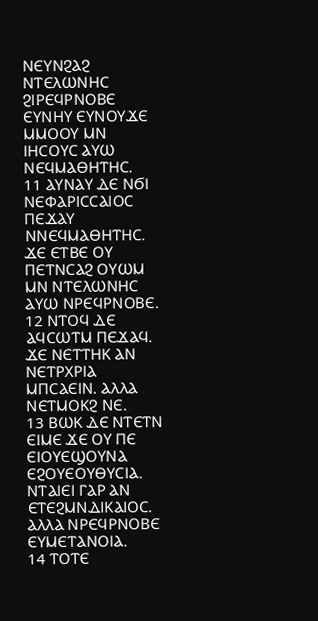ⲚⲈⲨⲚϨⲀϨ ⲚⲦⲈⲖⲰⲚⲎⲤ ϨⲒⲢⲈϤⲢⲚⲞⲂⲈ ⲈⲨⲚⲎⲨ ⲈⲨⲚⲞⲨϪⲈ ⲘⲘⲞⲞⲨ ⲘⲚ ⲒⲎⲤⲞⲨⲤ ⲀⲨⲰ ⲚⲈϤⲘⲀⲐⲎⲦⲎⲤ.
11 ⲀⲨⲚⲀⲨ ⲆⲈ ⲚϬⲒ ⲚⲈⲪⲀⲢⲒⲤⲤⲀⲒⲞⲤ ⲠⲈϪⲀⲨ ⲚⲚⲈϤⲘⲀⲐⲎⲦⲎⲤ. ϪⲈ ⲈⲦⲂⲈ ⲞⲨ ⲠⲈⲦⲚⲤⲀϨ ⲞⲨⲰⲘ ⲘⲚ ⲚⲦⲈⲖⲰⲚⲎⲤ ⲀⲨⲰ ⲚⲢⲈϤⲢⲚⲞⲂⲈ.
12 ⲚⲦⲞϤ ⲆⲈ ⲀϤⲤⲰⲦⲘ ⲠⲈϪⲀϤ. ϪⲈ ⲚⲈⲦⲦⲎⲔ ⲀⲚ ⲚⲈⲦⲢⲬⲢⲒⲀ ⲘⲠⲤⲀⲈⲒⲚ. ⲀⲖⲖⲀ ⲚⲈⲦⲘⲞⲔϨ ⲚⲈ.
13 ⲂⲰⲔ ⲆⲈ ⲚⲦⲈⲦⲚ ⲈⲒⲘⲈ ϪⲈ ⲞⲨ ⲠⲈ ⲈⲒⲞⲨⲈϢⲞⲨⲚⲀ ⲈϨⲞⲨⲈⲞⲨⲐⲨⲤⲒⲀ. ⲚⲦⲀⲒⲈⲒ ⲄⲀⲢ ⲀⲚ ⲈⲦⲈϨⲘⲚⲆⲒⲔⲀⲒⲞⲤ. ⲀⲖⲖⲀ ⲚⲢⲈϤⲢⲚⲞⲂⲈ ⲈⲨⲘⲈⲦⲀⲚⲞⲒⲀ.
14 ⲦⲞⲦⲈ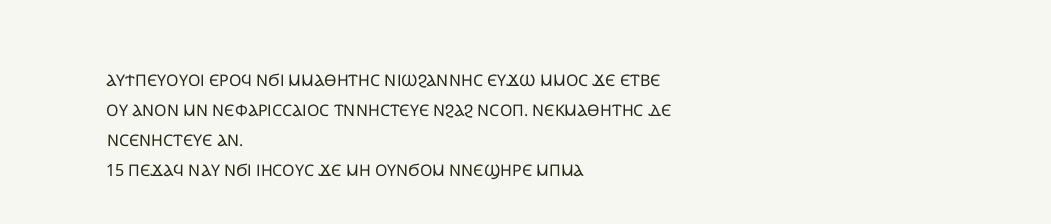ⲀⲨϮⲠⲈⲨⲞⲨⲞⲒ ⲈⲢⲞϤ ⲚϬⲒ ⲘⲘⲀⲐⲎⲦⲎⲤ ⲚⲒⲰϨⲀⲚⲚⲎⲤ ⲈⲨϪⲰ ⲘⲘⲞⲤ ϪⲈ ⲈⲦⲂⲈ ⲞⲨ ⲀⲚⲞⲚ ⲘⲚ ⲚⲈⲪⲀⲢⲒⲤⲤⲀⲒⲞⲤ ⲦⲚⲚⲎⲤⲦⲈⲨⲈ ⲚϨⲀϨ ⲚⲤⲞⲠ. ⲚⲈⲔⲘⲀⲐⲎⲦⲎⲤ ⲆⲈ ⲚⲤⲈⲚⲎⲤⲦⲈⲨⲈ ⲀⲚ.
15 ⲠⲈϪⲀϤ ⲚⲀⲨ ⲚϬⲒ ⲒⲎⲤⲞⲨⲤ ϪⲈ ⲘⲎ ⲞⲨⲚϬⲞⲘ ⲚⲚⲈϢⲎⲢⲈ ⲘⲠⲘⲀ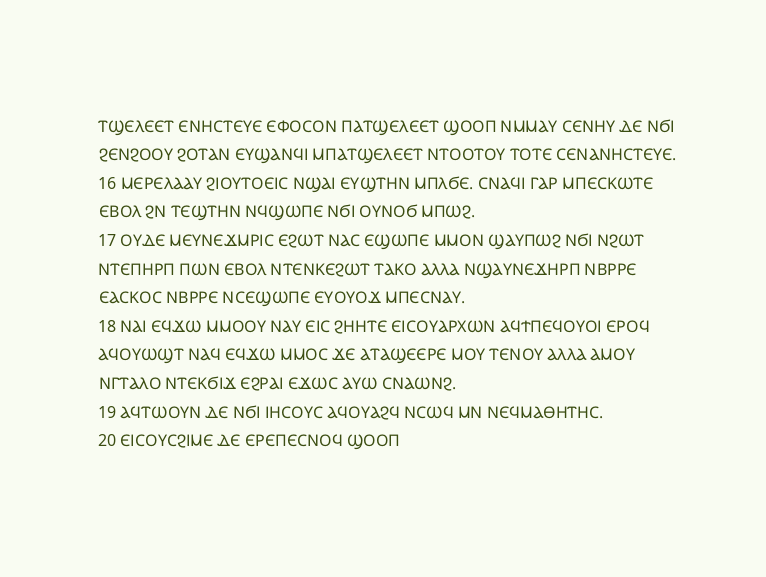ⲦϢⲈⲖⲈⲈⲦ ⲈⲚⲎⲤⲦⲈⲨⲈ ⲈⲪⲞⲤⲞⲚ ⲠⲀⲦϢⲈⲖⲈⲈⲦ ϢⲞⲞⲠ ⲚⲘⲘⲀⲨ ⲤⲈⲚⲎⲨ ⲆⲈ ⲚϬⲒ ϨⲈⲚϨⲞⲞⲨ ϨⲞⲦⲀⲚ ⲈⲨϢⲀⲚϤⲒ ⲘⲠⲀⲦϢⲈⲖⲈⲈⲦ ⲚⲦⲞⲞⲦⲞⲨ ⲦⲞⲦⲈ ⲤⲈⲚⲀⲚⲎⲤⲦⲈⲨⲈ.
16 ⲘⲈⲢⲈⲖⲀⲀⲨ ϨⲒⲞⲨⲦⲞⲈⲒⲤ ⲚϢⲀⲒ ⲈⲨϢⲦⲎⲚ ⲘⲠⲖϬⲈ. ⲤⲚⲀϤⲒ ⲄⲀⲢ ⲘⲠⲈⲤⲔⲰⲦⲈ ⲈⲂⲞⲖ ϨⲚ ⲦⲈϢⲦⲎⲚ ⲚϤϢⲰⲠⲈ ⲚϬⲒ ⲞⲨⲚⲞϬ ⲘⲠⲰϨ.
17 ⲞⲨⲆⲈ ⲘⲈⲨⲚⲈϪⲘⲢⲒⲤ ⲈϨⲰⲦ ⲚⲀⲤ ⲈϢⲰⲠⲈ ⲘⲘⲞⲚ ϢⲀⲨⲠⲰϨ ⲚϬⲒ ⲚϨⲰⲦ ⲚⲦⲈⲠⲎⲢⲠ ⲠⲰⲚ ⲈⲂⲞⲖ ⲚⲦⲈⲚⲔⲈϨⲰⲦ ⲦⲀⲔⲞ ⲀⲖⲖⲀ ⲚϢⲀⲨⲚⲈϪⲎⲢⲠ ⲚⲂⲢⲢⲈ ⲈⲀⲤⲔⲞⲤ ⲚⲂⲢⲢⲈ ⲚⲤⲈϢⲰⲠⲈ ⲈⲨⲞⲨⲞϪ ⲘⲠⲈⲤⲚⲀⲨ.
18 ⲚⲀⲒ ⲈϤϪⲰ ⲘⲘⲞⲞⲨ ⲚⲀⲨ ⲈⲒⲤ ϨⲎⲎⲦⲈ ⲈⲒⲤⲞⲨⲀⲢⲬⲰⲚ ⲀϤϮⲠⲈϤⲞⲨⲞⲒ ⲈⲢⲞϤ ⲀϤⲞⲨⲰϢⲦ ⲚⲀϤ ⲈϤϪⲰ ⲘⲘⲞⲤ ϪⲈ ⲀⲦⲀϢⲈⲈⲢⲈ ⲘⲞⲨ ⲦⲈⲚⲞⲨ ⲀⲖⲖⲀ ⲀⲘⲞⲨ ⲚⲄⲦⲀⲖⲞ ⲚⲦⲈⲔϬⲒϪ ⲈϨⲢⲀⲒ ⲈϪⲰⲤ ⲀⲨⲰ ⲤⲚⲀⲰⲚϨ.
19 ⲀϤⲦⲰⲞⲨⲚ ⲆⲈ ⲚϬⲒ ⲒⲎⲤⲞⲨⲤ ⲀϤⲞⲨⲀϨϤ ⲚⲤⲰϤ ⲘⲚ ⲚⲈϤⲘⲀⲐⲎⲦⲎⲤ.
20 ⲈⲒⲤⲞⲨⲤϨⲒⲘⲈ ⲆⲈ ⲈⲢⲈⲠⲈⲤⲚⲞϤ ϢⲞⲞⲠ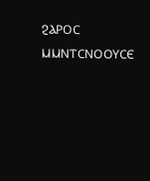ϨⲀⲢⲞⲤ ⲘⲘⲚⲦⲤⲚⲞⲞⲨⲤⲈ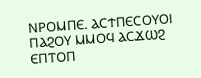ⲚⲢⲞⲘⲠⲈ. ⲀⲤϮⲠⲈⲤⲞⲨⲞⲒ ⲠⲀϨⲞⲨ ⲘⲘⲞϤ ⲀⲤϪⲰϨ ⲈⲠⲦⲞⲠ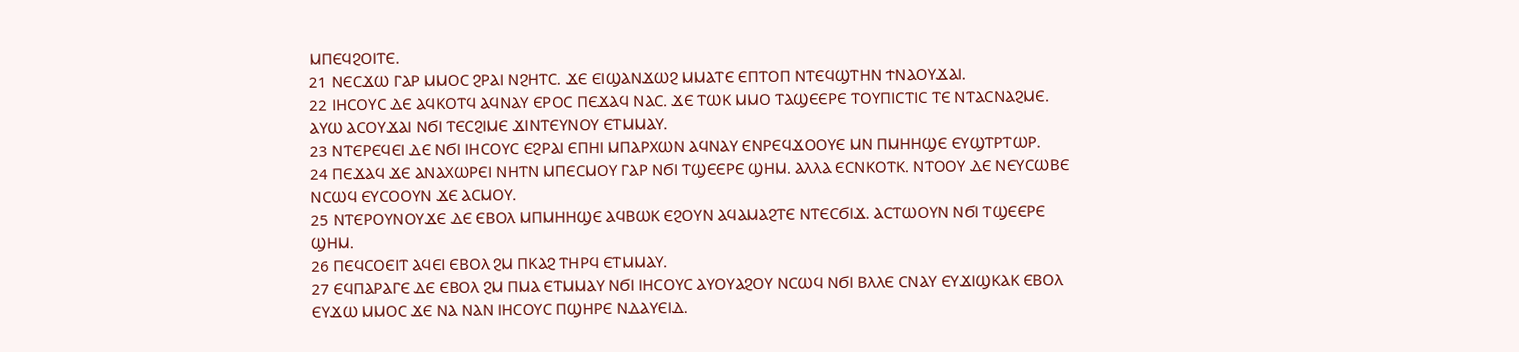ⲘⲠⲈϤϨⲞⲒⲦⲈ.
21 ⲚⲈⲤϪⲰ ⲄⲀⲢ ⲘⲘⲞⲤ ϨⲢⲀⲒ ⲚϨⲎⲦⲤ. ϪⲈ ⲈⲒϢⲀⲚϪⲰϨ ⲘⲘⲀⲦⲈ ⲈⲠⲦⲞⲠ ⲚⲦⲈϤϢⲦⲎⲚ ϮⲚⲀⲞⲨϪⲀⲒ.
22 ⲒⲎⲤⲞⲨⲤ ⲆⲈ ⲀϤⲔⲞⲦϤ ⲀϤⲚⲀⲨ ⲈⲢⲞⲤ ⲠⲈϪⲀϤ ⲚⲀⲤ. ϪⲈ ⲦⲰⲔ ⲘⲘⲞ ⲦⲀϢⲈⲈⲢⲈ ⲦⲞⲨⲠⲒⲤⲦⲒⲤ ⲦⲈ ⲚⲦⲀⲤⲚⲀϨⲘⲈ. ⲀⲨⲰ ⲀⲤⲞⲨϪⲀⲒ ⲚϬⲒ ⲦⲈⲤϨⲒⲘⲈ ϪⲒⲚⲦⲈⲨⲚⲞⲨ ⲈⲦⲘⲘⲀⲨ.
23 ⲚⲦⲈⲢⲈϤⲈⲒ ⲆⲈ ⲚϬⲒ ⲒⲎⲤⲞⲨⲤ ⲈϨⲢⲀⲒ ⲈⲠⲎⲒ ⲘⲠⲀⲢⲬⲰⲚ ⲀϤⲚⲀⲨ ⲈⲚⲢⲈϤϪⲞⲞⲨⲈ ⲘⲚ ⲠⲘⲎⲎϢⲈ ⲈⲨϢⲦⲢⲦⲰⲢ.
24 ⲠⲈϪⲀϤ ϪⲈ ⲀⲚⲀⲬⲰⲢⲈⲒ ⲚⲎⲦⲚ ⲘⲠⲈⲤⲘⲞⲨ ⲄⲀⲢ ⲚϬⲒ ⲦϢⲈⲈⲢⲈ ϢⲎⲘ. ⲀⲖⲖⲀ ⲈⲤⲚⲔⲞⲦⲔ. ⲚⲦⲞⲞⲨ ⲆⲈ ⲚⲈⲨⲤⲰⲂⲈ ⲚⲤⲰϤ ⲈⲨⲤⲞⲞⲨⲚ ϪⲈ ⲀⲤⲘⲞⲨ.
25 ⲚⲦⲈⲢⲞⲨⲚⲞⲨϪⲈ ⲆⲈ ⲈⲂⲞⲖ ⲘⲠⲘⲎⲎϢⲈ ⲀϤⲂⲰⲔ ⲈϨⲞⲨⲚ ⲀϤⲀⲘⲀϨⲦⲈ ⲚⲦⲈⲤϬⲒϪ. ⲀⲤⲦⲰⲞⲨⲚ ⲚϬⲒ ⲦϢⲈⲈⲢⲈ ϢⲎⲘ.
26 ⲠⲈϤⲤⲞⲈⲒⲦ ⲀϤⲈⲒ ⲈⲂⲞⲖ ϨⲘ ⲠⲔⲀϨ ⲦⲎⲢϤ ⲈⲦⲘⲘⲀⲨ.
27 ⲈϤⲠⲀⲢⲀⲄⲈ ⲆⲈ ⲈⲂⲞⲖ ϨⲘ ⲠⲘⲀ ⲈⲦⲘⲘⲀⲨ ⲚϬⲒ ⲒⲎⲤⲞⲨⲤ ⲀⲨⲞⲨⲀϨⲞⲨ ⲚⲤⲰϤ ⲚϬⲒ ⲂⲖⲖⲈ ⲤⲚⲀⲨ ⲈⲨϪⲒϢⲔⲀⲔ ⲈⲂⲞⲖ ⲈⲨϪⲰ ⲘⲘⲞⲤ ϪⲈ ⲚⲀ ⲚⲀⲚ ⲒⲎⲤⲞⲨⲤ ⲠϢⲎⲢⲈ ⲚⲆⲀⲨⲈⲒⲆ.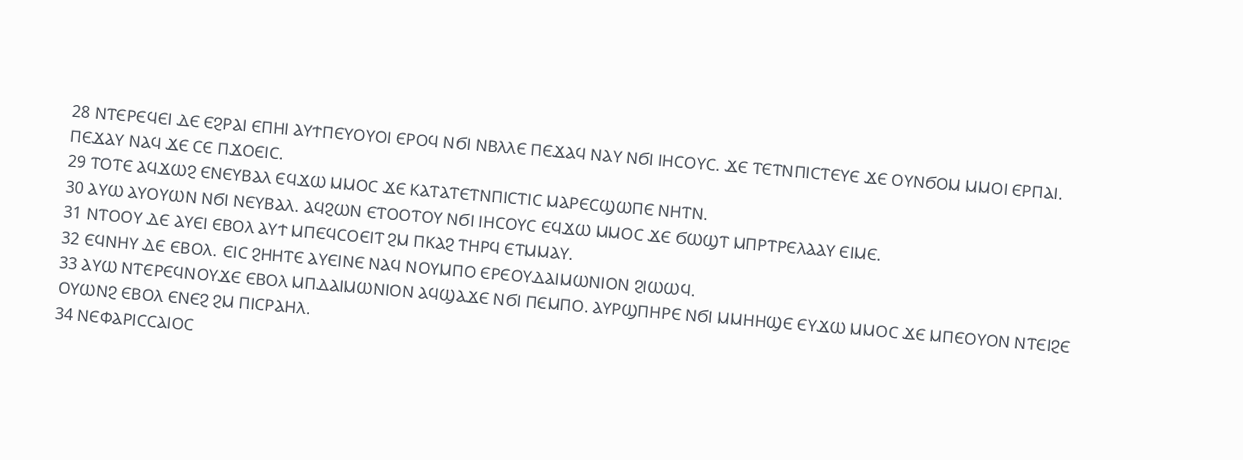28 ⲚⲦⲈⲢⲈϤⲈⲒ ⲆⲈ ⲈϨⲢⲀⲒ ⲈⲠⲎⲒ ⲀⲨϮⲠⲈⲨⲞⲨⲞⲒ ⲈⲢⲞϤ ⲚϬⲒ ⲚⲂⲖⲖⲈ ⲠⲈϪⲀϤ ⲚⲀⲨ ⲚϬⲒ ⲒⲎⲤⲞⲨⲤ. ϪⲈ ⲦⲈⲦⲚⲠⲒⲤⲦⲈⲨⲈ ϪⲈ ⲞⲨⲚϬⲞⲘ ⲘⲘⲞⲒ ⲈⲢⲠⲀⲒ. ⲠⲈϪⲀⲨ ⲚⲀϤ ϪⲈ ⲤⲈ ⲠϪⲞⲈⲒⲤ.
29 ⲦⲞⲦⲈ ⲀϤϪⲰϨ ⲈⲚⲈⲨⲂⲀⲖ ⲈϤϪⲰ ⲘⲘⲞⲤ ϪⲈ ⲔⲀⲦⲀⲦⲈⲦⲚⲠⲒⲤⲦⲒⲤ ⲘⲀⲢⲈⲤϢⲰⲠⲈ ⲚⲎⲦⲚ.
30 ⲀⲨⲰ ⲀⲨⲞⲨⲰⲚ ⲚϬⲒ ⲚⲈⲨⲂⲀⲖ. ⲀϤϨⲰⲚ ⲈⲦⲞⲞⲦⲞⲨ ⲚϬⲒ ⲒⲎⲤⲞⲨⲤ ⲈϤϪⲰ ⲘⲘⲞⲤ ϪⲈ ϬⲰϢⲦ ⲘⲠⲢⲦⲢⲈⲖⲀⲀⲨ ⲈⲒⲘⲈ.
31 ⲚⲦⲞⲞⲨ ⲆⲈ ⲀⲨⲈⲒ ⲈⲂⲞⲖ ⲀⲨϮ ⲘⲠⲈϤⲤⲞⲈⲒⲦ ϨⲘ ⲠⲔⲀϨ ⲦⲎⲢϤ ⲈⲦⲘⲘⲀⲨ.
32 ⲈϤⲚⲎⲨ ⲆⲈ ⲈⲂⲞⲖ. ⲈⲒⲤ ϨⲎⲎⲦⲈ ⲀⲨⲈⲒⲚⲈ ⲚⲀϤ ⲚⲞⲨⲘⲠⲞ ⲈⲢⲈⲞⲨⲆⲀⲒⲘⲰⲚⲒⲞⲚ ϨⲒⲰⲰϤ.
33 ⲀⲨⲰ ⲚⲦⲈⲢⲈϤⲚⲞⲨϪⲈ ⲈⲂⲞⲖ ⲘⲠⲆⲀⲒⲘⲰⲚⲒⲞⲚ ⲀϤϢⲀϪⲈ ⲚϬⲒ ⲠⲈⲘⲠⲞ. ⲀⲨⲢϢⲠⲎⲢⲈ ⲚϬⲒ ⲘⲘⲎⲎϢⲈ ⲈⲨϪⲰ ⲘⲘⲞⲤ ϪⲈ ⲘⲠⲈⲞⲨⲞⲚ ⲚⲦⲈⲒϨⲈ ⲞⲨⲰⲚϨ ⲈⲂⲞⲖ ⲈⲚⲈϨ ϨⲘ ⲠⲒⲤⲢⲀⲎⲖ.
34 ⲚⲈⲪⲀⲢⲒⲤⲤⲀⲒⲞⲤ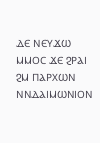ⲆⲈ ⲚⲈⲨϪⲰ ⲘⲘⲞⲤ ϪⲈ ϨⲢⲀⲒ ϨⲘ ⲠⲀⲢⲬⲰⲚ ⲚⲚⲆⲀⲒⲘⲰⲚⲒⲞⲚ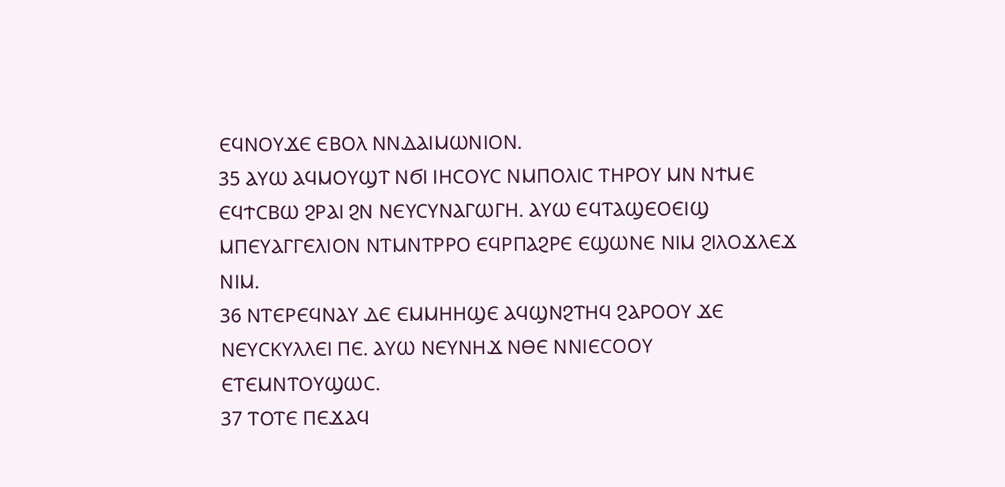ⲈϤⲚⲞⲨϪⲈ ⲈⲂⲞⲖ ⲚⲚⲆⲀⲒⲘⲰⲚⲒⲞⲚ.
35 ⲀⲨⲰ ⲀϤⲘⲞⲨϢⲦ ⲚϬⲒ ⲒⲎⲤⲞⲨⲤ ⲚⲘⲠⲞⲖⲒⲤ ⲦⲎⲢⲞⲨ ⲘⲚ ⲚϮⲘⲈ ⲈϤϮⲤⲂⲰ ϨⲢⲀⲒ ϨⲚ ⲚⲈⲨⲤⲨⲚⲀⲄⲰⲄⲎ. ⲀⲨⲰ ⲈϤⲦⲀϢⲈⲞⲈⲒϢ ⲘⲠⲈⲨⲀⲄⲄⲈⲖⲒⲞⲚ ⲚⲦⲘⲚⲦⲢⲢⲞ ⲈϤⲢⲠⲀϨⲢⲈ ⲈϢⲰⲚⲈ ⲚⲒⲘ ϨⲒⲖⲞϪⲖⲈϪ ⲚⲒⲘ.
36 ⲚⲦⲈⲢⲈϤⲚⲀⲨ ⲆⲈ ⲈⲘⲘⲎⲎϢⲈ ⲀϤϢⲚϨⲦⲎϤ ϨⲀⲢⲞⲞⲨ ϪⲈ ⲚⲈⲨⲤⲔⲨⲖⲖⲈⲒ ⲠⲈ. ⲀⲨⲰ ⲚⲈⲨⲚⲎϪ ⲚⲐⲈ ⲚⲚⲒⲈⲤⲞⲞⲨ ⲈⲦⲈⲘⲚⲦⲞⲨϢⲰⲤ.
37 ⲦⲞⲦⲈ ⲠⲈϪⲀϤ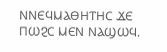ⲚⲚⲈϤⲘⲀⲐⲎⲦⲎⲤ ϪⲈ ⲠⲰϨⲤ ⲘⲈⲚ ⲚⲀϢⲰϤ.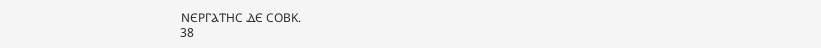ⲚⲈⲢⲄⲀⲦⲎⲤ ⲆⲈ ⲤⲞⲂⲔ.
38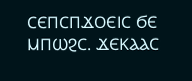ⲤⲈⲠⲤⲠϪⲞⲈⲒⲤ ϬⲈ ⲘⲠⲰϨⲤ. ϪⲈⲔⲀⲀⲤ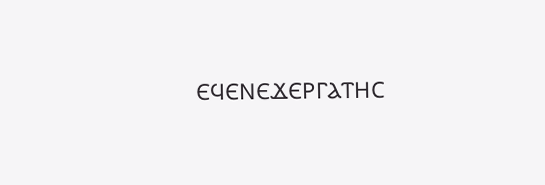ⲈϤⲈⲚⲈϪⲈⲢⲄⲀⲦⲎⲤ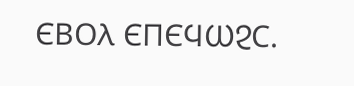ⲈⲂⲞⲖ ⲈⲠⲈϤⲰϨⲤ.